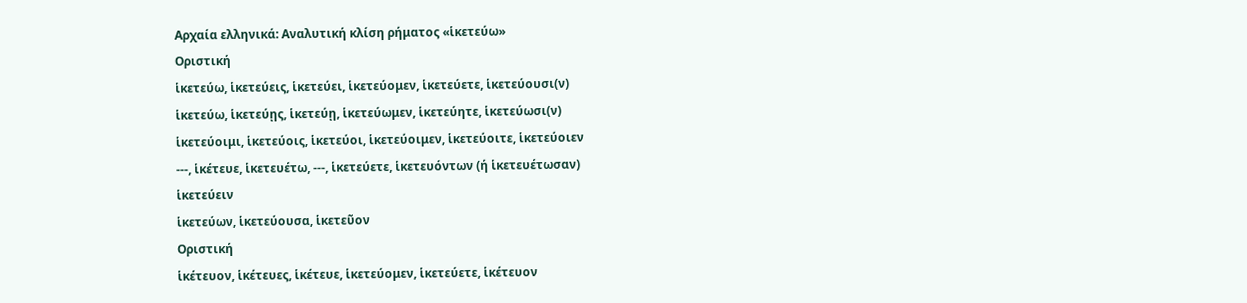Αρχαία ελληνικά: Αναλυτική κλίση ρήματος «ἱκετεύω»
Οριστική
ἱκετεύω, ἱκετεύεις, ἱκετεύει, ἱκετεύομεν, ἱκετεύετε, ἱκετεύουσι(ν)
ἱκετεύω, ἱκετεύῃς, ἱκετεύῃ, ἱκετεύωμεν, ἱκετεύητε, ἱκετεύωσι(ν)
ἱκετεύοιμι, ἱκετεύοις, ἱκετεύοι, ἱκετεύοιμεν, ἱκετεύοιτε, ἱκετεύοιεν
---, ἱκέτευε, ἱκετευέτω, ---, ἱκετεύετε, ἱκετευόντων (ή ἱκετευέτωσαν)
ἱκετεύειν
ἱκετεύων, ἱκετεύουσα, ἱκετεῦον
Οριστική
ἱκέτευον, ἱκέτευες, ἱκέτευε, ἱκετεύομεν, ἱκετεύετε, ἱκέτευον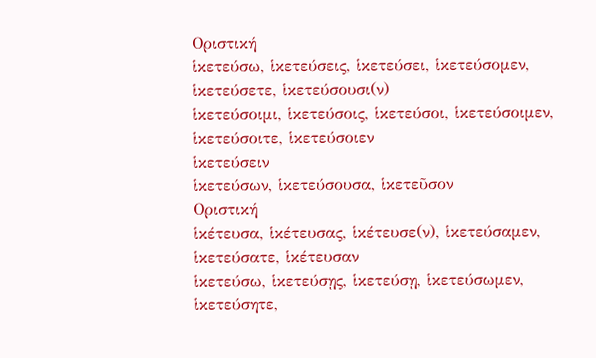Οριστική
ἱκετεύσω, ἱκετεύσεις, ἱκετεύσει, ἱκετεύσομεν, ἱκετεύσετε, ἱκετεύσουσι(ν)
ἱκετεύσοιμι, ἱκετεύσοις, ἱκετεύσοι, ἱκετεύσοιμεν, ἱκετεύσοιτε, ἱκετεύσοιεν
ἱκετεύσειν
ἱκετεύσων, ἱκετεύσουσα, ἱκετεῦσον
Οριστική
ἱκέτευσα, ἱκέτευσας, ἱκέτευσε(ν), ἱκετεύσαμεν, ἱκετεύσατε, ἱκέτευσαν
ἱκετεύσω, ἱκετεύσῃς, ἱκετεύσῃ, ἱκετεύσωμεν, ἱκετεύσητε,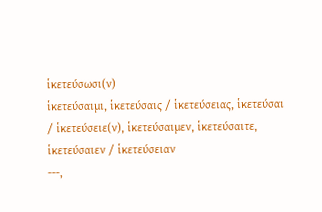ἱκετεύσωσι(ν)
ἱκετεύσαιμι, ἱκετεύσαις / ἱκετεύσειας, ἱκετεύσαι / ἱκετεύσειε(ν), ἱκετεύσαιμεν, ἱκετεύσαιτε, ἱκετεύσαιεν / ἱκετεύσειαν
---,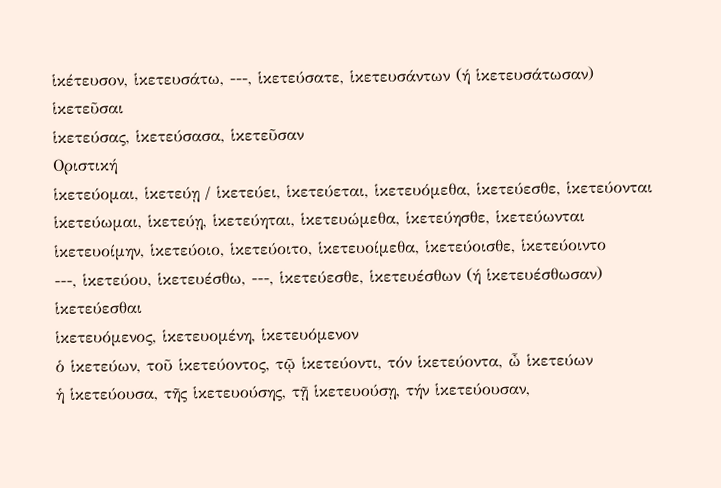ἱκέτευσον, ἱκετευσάτω, ---, ἱκετεύσατε, ἱκετευσάντων (ή ἱκετευσάτωσαν)
ἱκετεῦσαι
ἱκετεύσας, ἱκετεύσασα, ἱκετεῦσαν
Οριστική
ἱκετεύομαι, ἱκετεύῃ / ἱκετεύει, ἱκετεύεται, ἱκετευόμεθα, ἱκετεύεσθε, ἱκετεύονται
ἱκετεύωμαι, ἱκετεύῃ, ἱκετεύηται, ἱκετευώμεθα, ἱκετεύησθε, ἱκετεύωνται
ἱκετευοίμην, ἱκετεύοιο, ἱκετεύοιτο, ἱκετευοίμεθα, ἱκετεύοισθε, ἱκετεύοιντο
---, ἱκετεύου, ἱκετευέσθω, ---, ἱκετεύεσθε, ἱκετευέσθων (ή ἱκετευέσθωσαν)
ἱκετεύεσθαι
ἱκετευόμενος, ἱκετευομένη, ἱκετευόμενον
ὁ ἱκετεύων, τοῦ ἱκετεύοντος, τῷ ἱκετεύοντι, τόν ἱκετεύοντα, ὦ ἱκετεύων
ἡ ἱκετεύουσα, τῆς ἱκετευούσης, τῇ ἱκετευούσῃ, τήν ἱκετεύουσαν,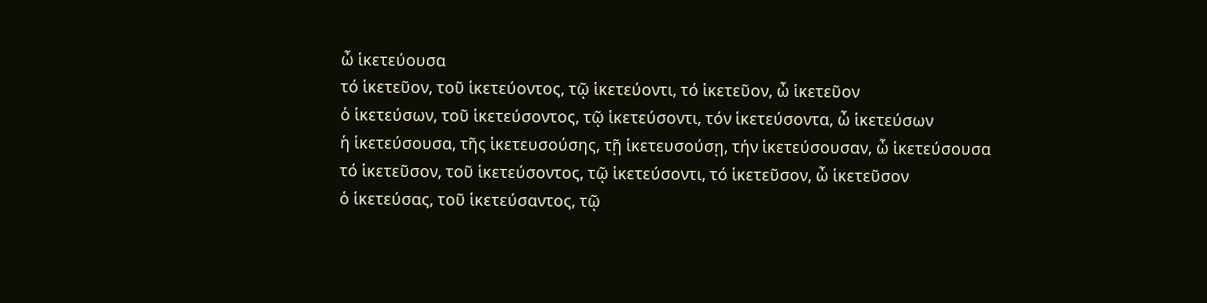ὦ ἱκετεύουσα
τό ἱκετεῦον, τοῦ ἱκετεύοντος, τῷ ἱκετεύοντι, τό ἱκετεῦον, ὦ ἱκετεῦον
ὁ ἱκετεύσων, τοῦ ἱκετεύσοντος, τῷ ἱκετεύσοντι, τόν ἱκετεύσοντα, ὦ ἱκετεύσων
ἡ ἱκετεύσουσα, τῆς ἱκετευσούσης, τῇ ἱκετευσούσῃ, τήν ἱκετεύσουσαν, ὦ ἱκετεύσουσα
τό ἱκετεῦσον, τοῦ ἱκετεύσοντος, τῷ ἱκετεύσοντι, τό ἱκετεῦσον, ὦ ἱκετεῦσον
ὁ ἱκετεύσας, τοῦ ἱκετεύσαντος, τῷ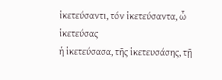ἱκετεύσαντι, τόν ἱκετεύσαντα, ὦ ἱκετεύσας
ἡ ἱκετεύσασα, τῆς ἱκετευσάσης, τῇ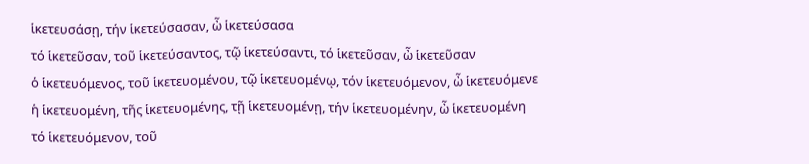ἱκετευσάσῃ, τήν ἱκετεύσασαν, ὦ ἱκετεύσασα
τό ἱκετεῦσαν, τοῦ ἱκετεύσαντος, τῷ ἱκετεύσαντι, τό ἱκετεῦσαν, ὦ ἱκετεῦσαν
ὁ ἱκετευόμενος, τοῦ ἱκετευομένου, τῷ ἱκετευομένῳ, τόν ἱκετευόμενον, ὦ ἱκετευόμενε
ἡ ἱκετευομένη, τῆς ἱκετευομένης, τῇ ἱκετευομένῃ, τήν ἱκετευομένην, ὦ ἱκετευομένη
τό ἱκετευόμενον, τοῦ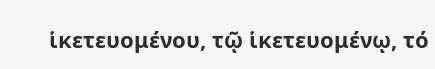ἱκετευομένου, τῷ ἱκετευομένῳ, τό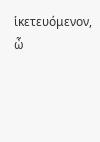ἱκετευόμενον, ὦ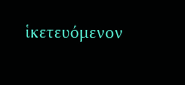ἱκετευόμενον